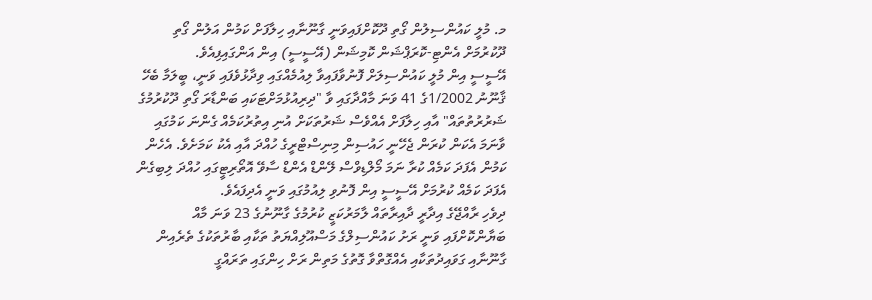މ. މުލީ ކައުންސިލުން ގޯތި ދޫކޮށްފައިވަނީ ގާނޫނާއި ހިލާފަށް ކަމުން އަލުން ގޯތި ދޫކުރުމަށް އެންޓި-ކޮރަޕްޝަން ކޮމިޝަން (އޭސީސީ) އިން އަންގައިފިއެވެ.
އޭސީސީ އިން މުލީ ކައުންސިލަށް ފޮނުވާފައިވާ ލިއުމެއްގައި ވިދާޅުވެފައި ވަނީ، ބީލަމާ ބެހޭ ޤާނޫނު 1/2002ގެ 41 ވަނަ މާއްދާގައި ވާ "ދިރިއުޅުމަށްޓަކައި ބަންޑާރަ ގޯތި ދޫކުރުމުގެ ޝަރުރުތުތައް" އާއި ހިލާފަށް އެއްވެސް ޝަރުތަކަށް އުނި އިތުރުކަމެއް ގެންނަ ކަމުގައި ވާނަމަ އެކަން ކުރަން ޖެހޭނީ ހައުސިން މިނިސްޓްރީގެ ހުއްދަ އާއި އެކު ކަމަށެވެ. އެހެން ކަމުން އެފަދަ ކަމެއް ކުރާ ނަމަ މޯލްޑިވްސް ލޭންޑް އެންޑް ސާވޭ އޮތޯރިޓީގައި ހުއްދަ ލިބިގެން އެފަދަ ކަމެއް ކުރުމަށް އޭސީސީ އިން ފޮނުވި ލިއުމުގައި ވަނީ އެދިފައެވެ.
ދިވެހި ރާއްޖޭގެ އިދާރީ ދާއިރާތައް ލާމަރުކަޒީ ކުރުމުގެ ގާނޫނުގެ 23 ވަނަ މާއް ބަޔާންކޮށްފައި ވަނީ ރަށު ކައުންސިލްގެ މަސްއޫލިއްޔަތު ތަކާއި ބާރުތަކުގެ ތެރެއިން ގާނޫނާއި ގަވައިދުތަކާއި އެއްގޮތްވާ ގޮތުގެ މަތިން ރަށް ހިންގައި ތަރައްގީ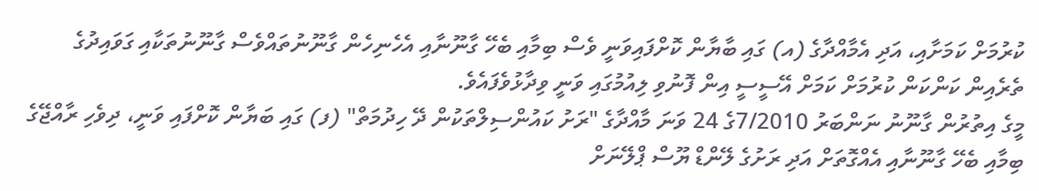ކުރުމަށް ކަމަށާއި، އަދި އެމާއްދާގެ (އ) ގައި ބާޔާން ކޮށްފައިވަނީ ވެސް ބިމާއި ބެހޭ ގާނޫނާއި އެހެނިހެން ގާނޫނުތައްވެސް ގާނޫނުތަކާއި ގަވައިދުގެ ތެރެއިން ކަންކަން ކުރުމަށް ކަމަށް އޭސީސީ އިން ފޮނުވި ލިއުމުގައި ވަނީ ވިދާޅުވެފައެވެ.
މީގެ އިތުރުން ގާނޫނު ނަންބަރު 7/2010ގެ 24 ވަނަ މާއްދާގެ "ރަށު ކައުންސިލްތަކުން ދޭ ހިދުމަތް" (ފ) ގައި ބަޔާން ކޮށްފައި ވަނީ، ދިވެހި ރާއްޖޭގެ ބިމާއި ބެހޭ ގާނޫނާއި އެއްގޮތަށް އަދި ރަށުގެ ލޭންޑް ޔޫސް ޕްލޭނަށް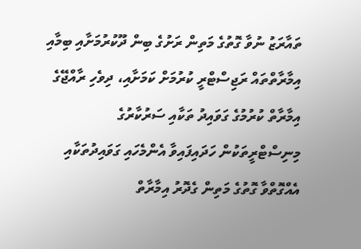ތައާރަޒު ނުވާ ގޮތުގެ މަތިން ރަށުގެ ބިން ދޫކުރުމަށާއި ބިމާއި އިމާރާތްތައް ރަޖިސްޓްރީ ކުރުމަށް ކަމަށާއި، ދިވެހި ރާއްޖޭގެ އިމާރާތް ކުރުމުގެ ގަވައިދު ތަކާއި ސަރުކާރުގެ މިނިސްޓްރީތަކުން ހަދައިފައިވާ އެންމެހައި ގަވައިދުތަކާއި އެއްގޮތްވާ ގޮތުގެ މަތިން ގެދޮރު އިމާރާތް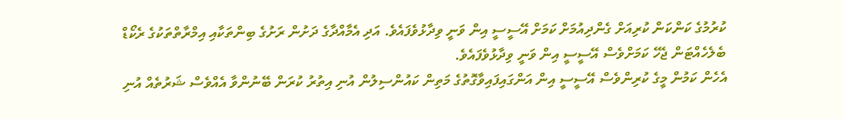ކުރުމުގެ ކަންކަން ކުރިއަށް ގެންދިއުމަށް ކަމަށް އޭސީސީ އިން ވަނީ ވިދާޅުވެފައެވެ. އަދި އެމާއްދާގެ ދަށުން ރަށުގެ ބިންތަކާއި އިމްރާތްތަކުގެ ރެކޯޑް ބެލެހެއްޓަން ޖެހޭ ކަމަށްވެސް އޭސީސީ އިން ވަނީ ވިދާޅުވެފައެވެ.
އެހެން ކަމުން މީގެ ކުރިންވެސް އޭސީސީ އިން އަންގައިފައިވާގޮތުގެ މަތިން ކައުންސިލުން އުނި އިތުރު ކުރަން ބޭނުންވާ އެއްވެސް ޝަރުތެއް އުނި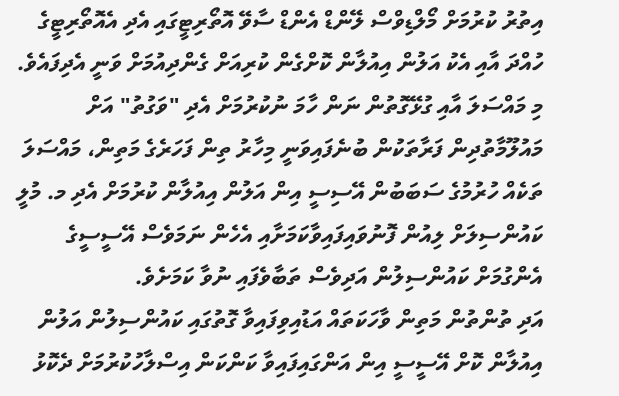އިތުރު ކުރުމަށް މޯލްޑިވްސް ލޭންޑް އެންޑް ސާވޭ އޮތޯރިޓީގައި އެދި އެއޮތޯރިޓީގެ ހުއްދަ އާއި އެކު އަލުން އިއުލާން ކޮށްގެން ކުރިއަށް ގެންދިއުމަށް ވަނީ އެދިފައެވެ.
މި މައްސަލަ އާއި ގުޅޭގޮތުން ނަން ހާމަ ނުކުރުމަށް އެދި "ވަގުތު" އަށް މައުލޫމާތުދިން ފަރާތަކުން ބުނެފައިވަނީ މިހާރު ތިން ފަހަރެގެ މަތިން، މައްސަލަ ތަކެއް ހުރުމުގެ ސަބަބުން އޭސިސީ އިން އަލުން އިއުލާން ކުރުމަށް އެދި މ. މުލީ ކައުންސިލަށް ލިއުން ފޮނުވައިފައިވާކަމަށާއި އެހެން ނަމަވެސް އޭސީސީގެ އެންގުމަށް ކައުންސިލުން އަދިވެސް ތަބާވެފައި ނުވާ ކަމަށެވެ.
އަދި ތުންތުން މަތިން ވާހަކަތައް އަޑުއިވިފައިވާ ގޮތުގައި ކައުންސިލުން އަލުން އިއުލާން ކޮށް އޭސީސީ އިން އަންގައިފައިވާ ކަންކަން އިސްލާހުކުރުމަށް ދެކޮޅު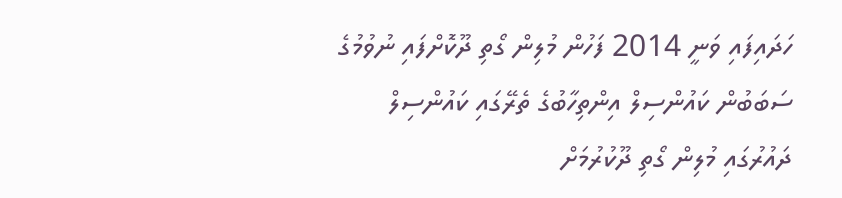ހަދައިފައި ވަނީ 2014 ފަހުން މުލިން ގޯތި ދޫކޮށްފައި ނުވުމުގެ ސަބަބުން ކައުންސިލް އިންތިހާބުގެ ތެރޭގައި ކައުންސިލް ދައުރުގައި މުލިން ގޯތި ދޫކުރުމަށް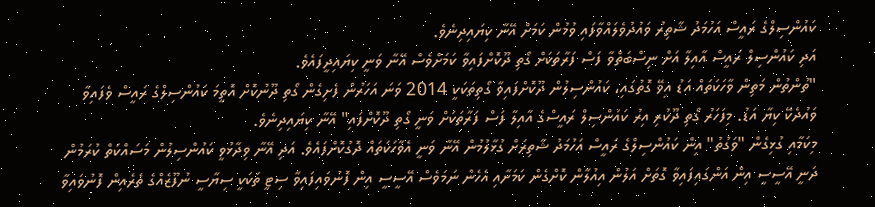ކައުންސިލްގެ ރައީސް އަހުމަދު ޝާތިރު ވައުދުވެލައްވާފައި ވުމުން ކަމަށް އޭނާ ކިޔައިދިނެވެ.
އަދި ކައުންސިލް ރައީސް އާއިލާ އަށް ނިސްބަތްވާ ފަސް ފަރާތަކަށް ގޯތި ދޫކޮށްފައިވާ ކަމަށްވެސް އޭނާ ވަނީ ކިޔައިދީފައެވެ.
"ތުންތުން މަތިން ވާހަކަތައް އަޑު އިވޭ ގޮތުގައި، ކައުންސިލުން ދޫކޮށްފައިވާ ގޯތިތަކަކީ 2014 ވަނަ އަހަރުން ފެށިގެން ގޯތި ދޫނުކޮށް އޮތީމަ ކައުންސިލްގެ ރައީސް ވެފައިވާ ވައުދެކޭ ކިޔާ އަޑު. މިފަހަރު ގޯތި ދޫކުރި އިރު ކައުންސިލް ރައީސްގެ އާއިލާ ފަސް ފަރާތަކަށް ވަނީ ގޯތި ދޫކޮށްފައި" އޭނާ ކިޔައިދިނެވެ.
މިކަމާއި ގުޅިގެން "ވަގުތު" އިން ކައުންސިލްގެ ރައީސް އަހުމަދު ޝާތިރަށް ގުޅާލުމުން އޭނާ ވަނީ އެވާހަކަތައް ދޮގުކޮށްފައެވެ. އަދި އޭނާ ވިދާޅުވީ ކައުންސިލުން މަސައްކަތް ކުރަމުން ދަނީ އޭސީސީ އިން އަންގައިފައިވާ ގޮތަށް އަލުން އިއުލާން ކޮށްގެން ކަމަށާއި އެހެން ނަމަވެސް އޭސީސީ އިން ފޮނުވައިފައިވާ ސިޓީ ތަކަކީ ސިޔާސީ ނުފޫޒެއްގެ ތެރެއިން ފޮނުވައިވާ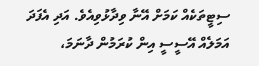ސިޓީތަކެއް ކަމަށް އޭނާ ވިދާޅުވިއެވެ. އަދި އެފަދަ އަމަލެއް އޭސީސީ އިން ކުރަމުން ދާނަމަ،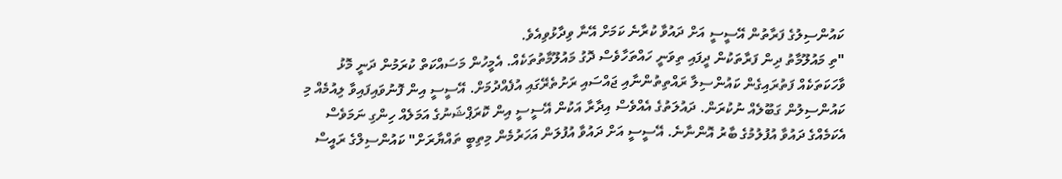ކައުންސިލުގެ ފަރާތުން އޭސީސީ އަށް ދައުވާ ކުރާނެ ކަމަށް އޭނާ ވިދާޅުވިއެވެ.
"ތި މައުލޫމާތު ދިން ފަރާތަކުން ދީފައި ތިވަނީ ހައްތަހާވެސް ދޮގު މައުލޫމާތުތަކެއް. އެމީހުން މަސައްކަތް ކުރަމުން ދަނީ މޮޅު ވާހަކަތަކެއް ފަތުރައިގެން ކައުންސިލާ ރައްތިތުންނާއި ޖައްސައި ރަށުތެރޭގައި އުފެއްދުމަށް. އޭސީސީ އިން ފޮނުވައިފައިވާ ލިއުމެއް މި ކައުންސިލުން ގަބޫލެއް ނުކުރަން. ދައުލަތުގެ އެއްވެސް އިދާރާ އަކުން އޭސީސީ އިން ކޮރަޕްޝަނުގެ އަމަލެއް ހިންގި ނަމަވެސް އެކަމެއްގެ ދައުވާ އުފުލުމުގެ ބާރު އޮންނާނެ. އޭސީސީ އަށް ދައުވާ އުފުލަން އަހަރުމެން މިތިބީ ތައްޔާރަށް" ކައުންސިލްގެ ރައީސް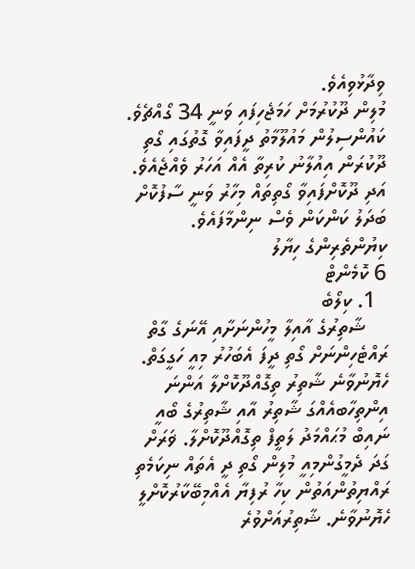ވިދާޅުވިއެވެ.
މުލިން ދޫކުރުމަށް ހަމަޖެހިފައި ވަނީ 34 ގޯއްޗެވެ. ކައުންސިލުން މައުލޫމާތު ދީފައިވާ ގޮތުގައި ގޯތި ދޫކުރަން އިއުލާނު ކުރިތާ އެއް އަހަރު ވެއްޖެއެވެ. އަދި ދޫކޮށްފައިވާ ގޯތިތައް މިހާރު ވަނީ ސާފުކޮށް ބަދަލު ކަންކަން ވެސް ނިންމާފައެވެ.
ކިޔުންތެރިންގެ ހިޔާލު
6 ކޮމެންޓް
  1. ކިލޯބެ
    ޝާތިރުގެ އާއިލާ މީހުންނަށާއި އޭނަގެ ގާތް ރައްޓެހިންނަށް ގޯތި ދީފަ އެބަހުރު މިއީ ހަގީގަތް. ހެޔޮނުވާނެ ޝާތިރު ތިގޮއްދޫކޮށްލާ އަންނަ އިންތިހާބއެއްގަ ޝާތިރު އާއި ޝާތިރުގެ ބޯއީ ނައިބް މުޙައްމަދު ލަތީފް ތިގޮއްދޫކޮށްލާ. ޥަރަށް ގަދަ ދެމީގުންމިއީ މުލިން ގޯތި ދީ އެތައް ނިކަމެތި ރައްޔިތުންއަތުން ކިހާ ރުފިޔާ އެއްމިބޭކާރުކޮށްލީ ހެޔޮނުވާނެ. ޝާތިރުއަށްވުރެ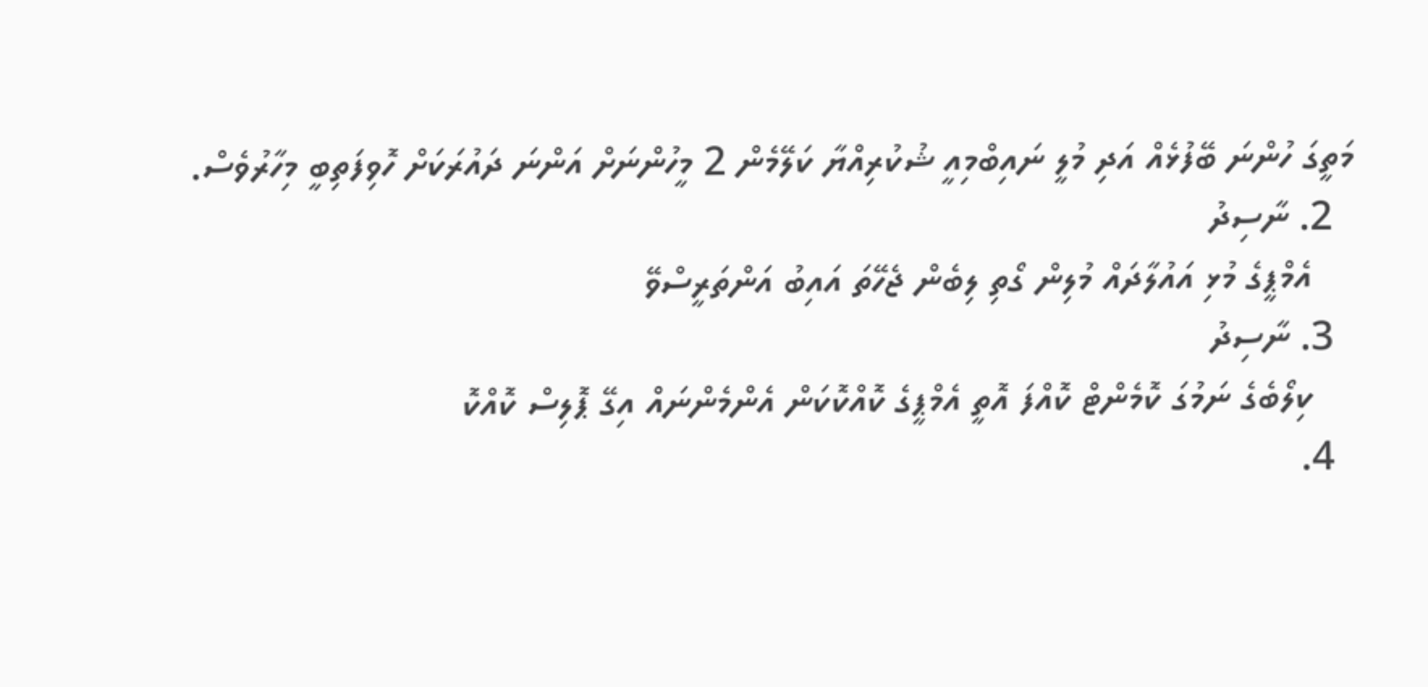މަތީގަ ހުންނަ ބޭފުޅެއް އަދި މުލީ ނައިބްމިއީ ޝުކުރިއްޔާ ކަލޭމެން 2 މީހުންނަށް އަންނަ ދައުރަކަށް ހޮވިފަތިބީ މިހާރުވެސް.
  2. ނާސިދު
    އެމްޕީގެ މުޅި އައުލާދައް މުލިން ގޯތި ލިބެން ޖެހޭތަ އައިބު އަންތަރީސްވޭ
  3. ނާސިދު
    ކިލޯބެގެ ނަމުގަ ކޮމެންޓް ކޮއްފަ އޮތީ އެމްޕީގެ ކޮއްކޮކަން އެންމެންނައް އިގޭ ޕޮލިސް ކޮއްކޮ
  4.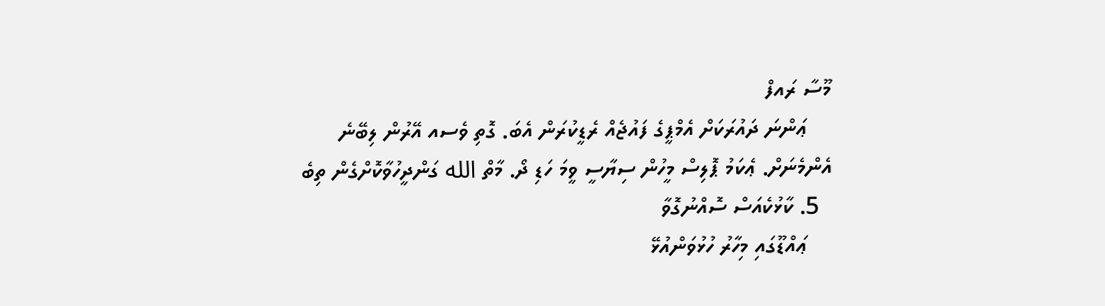މޫސާ ރައފް
    ޢަންނަ ދައުރަކަށް އެމްޕީގެ ފައުޖެއް ރެޑީކުރަން އެބަ. ގޮތި ވެސއ އޭރުން ލިބޭނެ އެންމެނަށް. ޢެކަމު ޕޮލިސް މީހުން ސިޔާސީ ވީމަ ހަޑި ދޯ. މާތް الله ގަންދީހުވާކޮށްގެން ތިބެ
  5. ކާޅުކެއަސް ސޮއްނުގޮވާ
    ޢައްޑޫގައި މިހާރު ހުޅުވަންއުޅޭ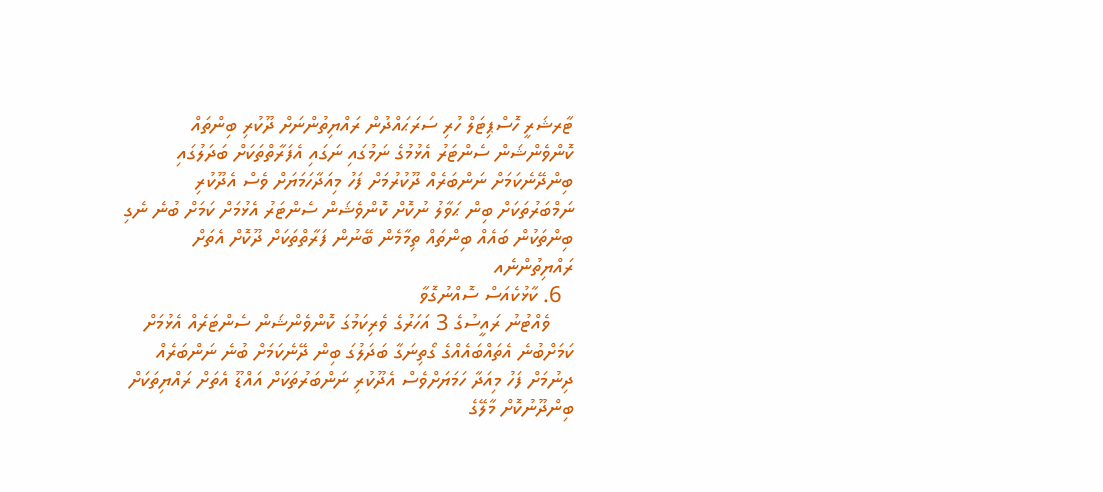ޓާރޝަރީ ހޮސްޕިޓަލް ހުރި ސަރަޙައްދުން ރައްޔިތުންނަށް ދޫކުރި ބިންތައް ކޮންވެންޝަން ސެންޓަރު އެޅުމުގެ ނަމުގައި ނަގައި އެފަރާތްތަކަށް ބަދަލުގައި ބިންދޭނެކަމަށް ނަންބަރެއް ދޫކުރުމަށް ފަހު މިއަދާހަމަޔަށް ވެސް އެދޫކުރި ނަމްބަރުތަކަށް ބިން ޙަވާލު ނުކޮށް ކޮންވެޝަން ސެންޓަރު އެޅުމަށް ކަމަށް ބުނެ ނެގި ބިންތަކުން ބައެއް ބިންތައް ތިމާމެން ބޭނުން ފަރާތްތަކަށް ދޫކޮށް އެތަށް ރައްޔިތުންނެއ
  6. ކާޅުކެއަސް ސޮއްނުގޮވާ
    ވެއްޓުނު ރައީސުގެ 3 އަހަރުގެ ވެރިކަމުގަ ކޮންވެންޝަން ސެންޓަރެއް އެޅުމަށް ކަމަށްބުނެ އެތައްބައެއްގެ ގޯތިނަގާ ބަދަލުގަ ބިން ދޭނެކަމަށް ބުނެ ނަންބަރެއް ދިނުމަށް ފަހު މިއަދާ ހަމަޔަށްވެސް އެދޫކުރި ނަންބަރުތަކަށް އައްޑޫ އެތަށް ރައްޔިތަކަށް ބިންދޫނުކޮށް މާލޭގެ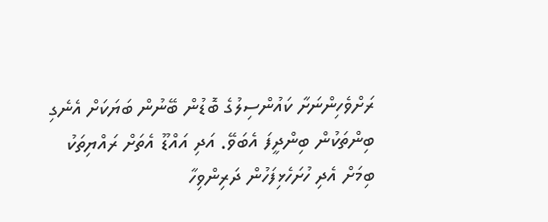ރަށްވެހިންނަށާ ކައުންސިލުގެ ބޮޑުން ބޭނުން ބަޔަކަށް އެނެގި ބިންތަކުން ބިންދީފަ އެބަވޭ. އަދި އައްޑޫ އެތަށް ރައްޔިތަކު ބިމަށް އެދި ހުށަހެޅިފަހުން ދަރިންވިހާ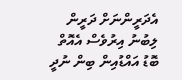އެދަރީންނަށް ދަރީން ލިބުނު އިރުވެސް އެއޮތް ބޮޑު އައްޑުއިން ބިން ނުދީ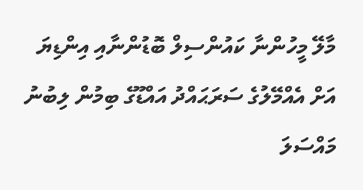މާލޭ މީހުންނާ ކައުންސިލް ބޮޑުންނާއި އިންޑިޔަ އަށް އެއްމޭލުގެ ސަރަޙައްދު އައްޑޫގެ ބިމުން ލިބުނު މައްސަލަ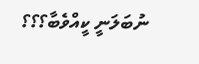ނުބަލަނީ ކީއްވެބާ؟؟؟